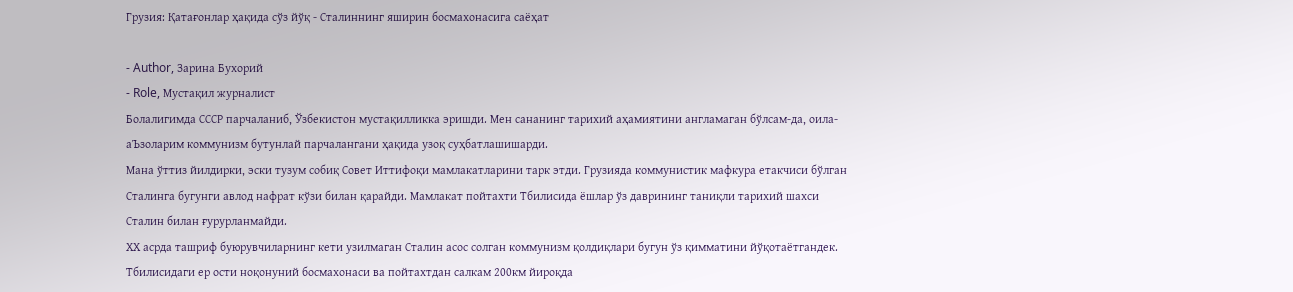Грузия: Қатағонлар ҳақида сўз йўқ - Сталиннинг яширин босмахонасига саёҳат

- Author, Зарина Бухорий
- Role, Мустақил журналист
Болалигимда СССР парчаланиб, Ўзбекистон мустақилликка эришди. Мен сананинг тарихий аҳамиятини англамаган бўлсам-да, оила-аЪзоларим коммунизм бутунлай парчалангани ҳақида узоқ суҳбатлашишарди.
Мана ўттиз йилдирки, эски тузум собиқ Совет Иттифоқи мамлакатларини тарк этди. Грузияда коммунистик мафкура етакчиси бўлган Сталинга бугунги авлод нафрат кўзи билан қарайди. Мамлакат пойтахти Тбилисида ёшлар ўз даврининг таниқли тарихий шахси Сталин билан ғурурланмайди.
ХХ асрда ташриф буюрувчиларнинг кети узилмаган Сталин асос солган коммунизм қолдиқлари бугун ўз қимматини йўқотаётгандек. Тбилисидаги ер ости ноқонуний босмахонаси ва пойтахтдан салкам 200км йироқда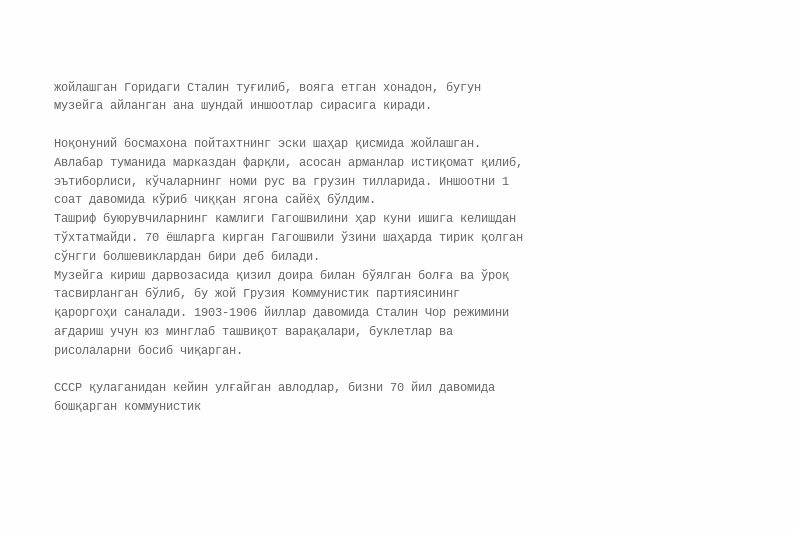жойлашган Горидаги Сталин туғилиб, вояга етган хонадон, бугун музейга айланган ана шундай иншоотлар сирасига киради.

Ноқонуний босмахона пойтахтнинг эски шаҳар қисмида жойлашган. Авлабар туманида марказдан фарқли, асосан арманлар истиқомат қилиб, эътиборлиси, кўчаларнинг номи рус ва грузин тилларида. Иншоотни 1 соат давомида кўриб чиққан ягона сайёҳ бўлдим.
Ташриф буюрувчиларнинг камлиги Гагошвилини ҳар куни ишига келишдан тўхтатмайди. 70 ёшларга кирган Гагошвили ўзини шаҳарда тирик қолган сўнгги болшевиклардан бири деб билади.
Музейга кириш дарвозасида қизил доира билан бўялган болға ва ўроқ тасвирланган бўлиб, бу жой Грузия Коммунистик партиясининг қароргоҳи саналади. 1903-1906 йиллар давомида Сталин Чор режимини ағдариш учун юз минглаб ташвиқот варақалари, буклетлар ва рисолаларни босиб чиқарган.

СССР қулаганидан кейин улғайган авлодлар, бизни 70 йил давомида бошқарган коммунистик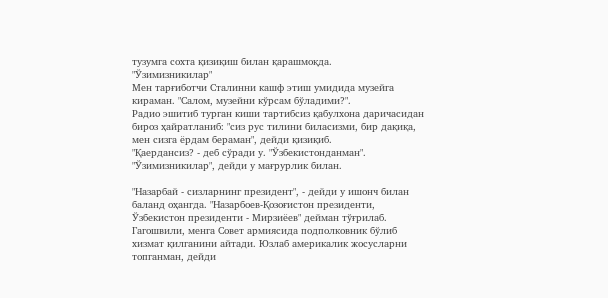тузумга сохта қизиқиш билан қарашмоқда.
"Ўзимизникилар"
Мен тарғиботчи Сталинни кашф этиш умидида музейга кираман. "Салом, музейни кўрсам бўладими?".
Радио эшитиб турган киши тартибсиз қабулхона даричасидан бироз ҳайратланиб: "сиз рус тилини биласизми, бир дақиқа, мен сизга ёрдам бераман", дейди қизиқиб.
"Қаердансиз? - деб сўради у. "Ўзбекистонданман".
"Ўзимизникилар", дейди у мағрурлик билан.

"Назарбай - сизларнинг президент", - дейди у ишонч билан баланд оҳангда. "Назарбоев-Қозоғистон президенти, Ўзбекистон президенти - Мирзиёев" дейман тўғрилаб.
Гагошвили, менга Совет армиясида подполковник бўлиб хизмат қилганини айтади. Юзлаб америкалик жосусларни топганман, дейди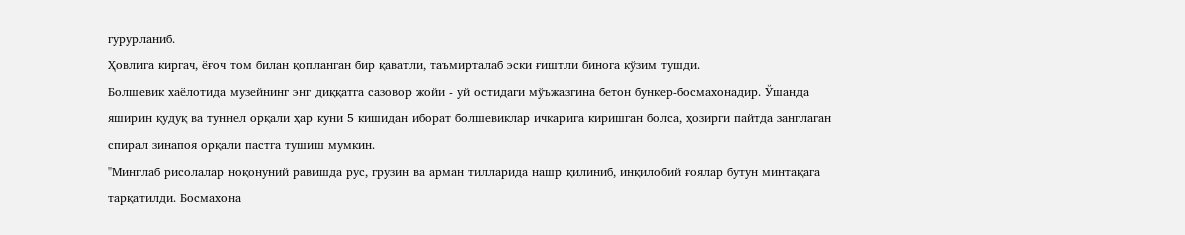гурурланиб.
Ҳовлига киргач, ёғоч том билан қопланган бир қаватли, таъмирталаб эски ғиштли бинога кўзим тушди.
Болшевик хаёлотида музейнинг энг диққатга сазовор жойи - уй остидаги мўъжазгина бетон бункер-босмахонадир. Ўшанда яширин қудуқ ва туннел орқали ҳар куни 5 кишидан иборат болшевиклар ичкарига киришган болса, ҳозирги пайтда занглаган спирал зинапоя орқали пастга тушиш мумкин.
"Минглаб рисолалар ноқонуний равишда рус, грузин ва арман тилларида нашр қилиниб, инқилобий ғоялар бутун минтақага тарқатилди. Босмахона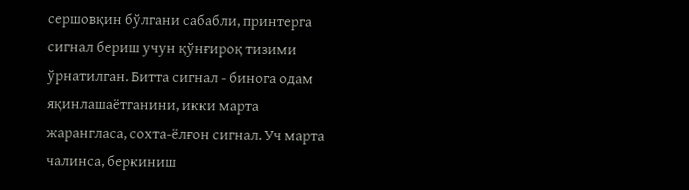сершовқин бўлгани сабабли, принтерга сигнал бериш учун қўнғироқ тизими ўрнатилган. Битта сигнал - бинога одам яқинлашаётганини, икки марта жарангласа, сохта-ёлғон сигнал. Уч марта чалинса, беркиниш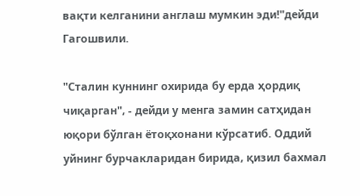вақти келганини англаш мумкин эди!"дейди Гагошвили.

"Сталин куннинг охирида бу ерда ҳордиқ чиқарган", - дейди у менга замин сатҳидан юқори бўлган ётоқхонани кўрсатиб. Оддий уйнинг бурчакларидан бирида, қизил бахмал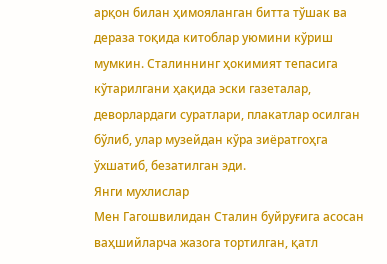арқон билан ҳимояланган битта тўшак ва дераза тоқида китоблар уюмини кўриш мумкин. Сталиннинг ҳокимият тепасига кўтарилгани ҳақида эски газеталар, деворлардаги суратлари, плакатлар осилган бўлиб, улар музейдан кўра зиёратгоҳга ўхшатиб, безатилган эди.
Янги мухлислар
Мен Гагошвилидан Сталин буйруғига асосан ваҳшийларча жазога тортилган, қатл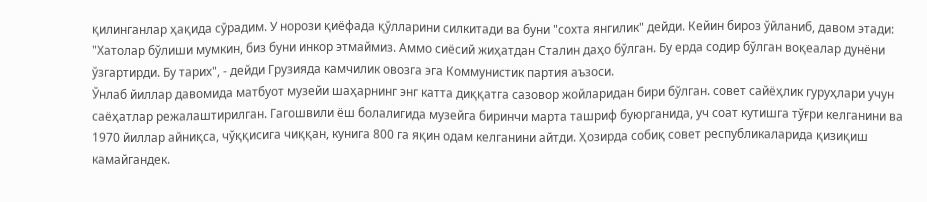қилинганлар ҳақида сўрадим. У норози қиёфада қўлларини силкитади ва буни "сохта янгилик" дейди. Кейин бироз ўйланиб, давом этади: "Хатолар бўлиши мумкин, биз буни инкор этмаймиз. Аммо сиёсий жиҳатдан Сталин даҳо бўлган. Бу ерда содир бўлган воқеалар дунёни ўзгартирди. Бу тарих", - дейди Грузияда камчилик овозга эга Коммунистик партия аъзоси.
Ўнлаб йиллар давомида матбуот музейи шаҳарнинг энг катта диққатга сазовор жойларидан бири бўлган. совет сайёҳлик гуруҳлари учун саёҳатлар режалаштирилган. Гагошвили ёш болалигида музейга биринчи марта ташриф буюрганида, уч соат кутишга тўғри келганини ва 1970 йиллар айниқса, чўққисига чиққан, кунига 800 га яқин одам келганини айтди. Ҳозирда собиқ совет республикаларида қизиқиш камайгандек.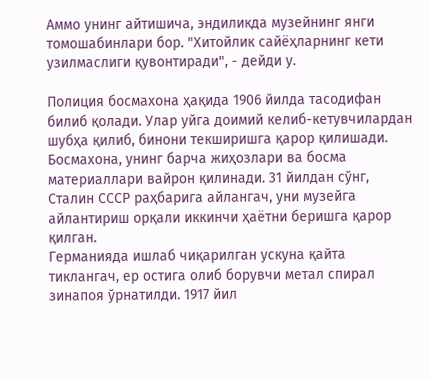Аммо унинг айтишича, эндиликда музейнинг янги томошабинлари бор. "Хитойлик сайёҳларнинг кети узилмаслиги қувонтиради", - дейди у.

Полиция босмахона ҳақида 1906 йилда тасодифан билиб қолади. Улар уйга доимий келиб-кетувчилардан шубҳа қилиб, бинони текширишга қарор қилишади. Босмахона, унинг барча жиҳозлари ва босма материаллари вайрон қилинади. 31 йилдан сўнг, Сталин СССР раҳбарига айлангач, уни музейга айлантириш орқали иккинчи ҳаётни беришга қарор қилган.
Германияда ишлаб чиқарилган ускуна қайта тиклангач, ер остига олиб борувчи метал спирал зинапоя ўрнатилди. 1917 йил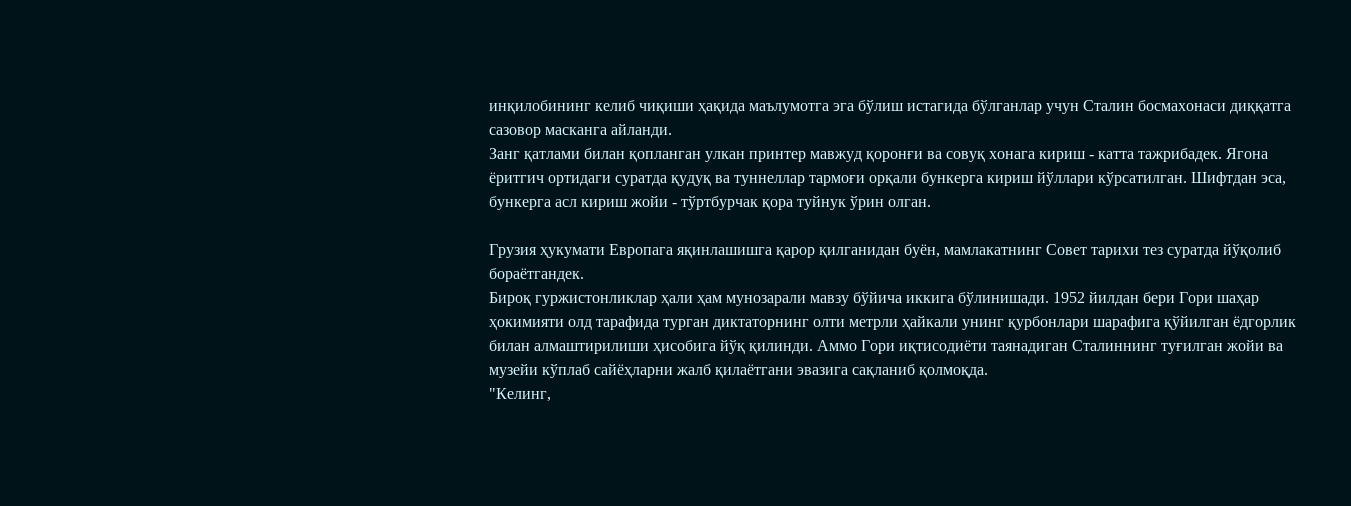инқилобининг келиб чиқиши ҳақида маълумотга эга бўлиш истагида бўлганлар учун Сталин босмахонаси диққатга сазовор масканга айланди.
Занг қатлами билан қопланган улкан принтер мавжуд қоронғи ва совуқ хонага кириш - катта тажрибадек. Ягона ёритгич ортидаги суратда қудуқ ва туннеллар тармоғи орқали бункерга кириш йўллари кўрсатилган. Шифтдан эса, бункерга асл кириш жойи - тўртбурчак қора туйнук ўрин олган.

Грузия ҳукумати Европага яқинлашишга қарор қилганидан буён, мамлакатнинг Совет тарихи тез суратда йўқолиб бораётгандек.
Бироқ гуржистонликлар ҳали ҳам мунозарали мавзу бўйича иккига бўлинишади. 1952 йилдан бери Гори шаҳар ҳокимияти олд тарафида турган диктаторнинг олти метрли ҳайкали унинг қурбонлари шарафига қўйилган ёдгорлик билан алмаштирилиши ҳисобига йўқ қилинди. Аммо Гори иқтисодиёти таянадиган Сталиннинг туғилган жойи ва музейи кўплаб сайёҳларни жалб қилаётгани эвазига сақланиб қолмоқда.
"Келинг,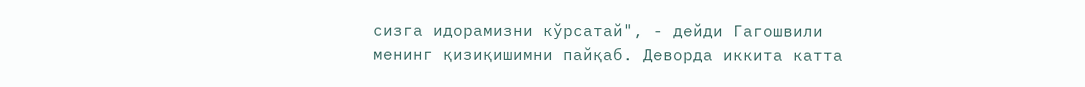сизга идорамизни кўрсатай", - дейди Гагошвили менинг қизиқишимни пайқаб. Деворда иккита катта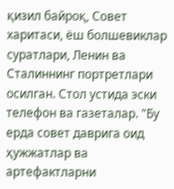қизил байроқ, Совет харитаси, ёш болшевиклар суратлари, Ленин ва Сталиннинг портретлари осилган. Стол устида эски телефон ва газеталар. "Бу ерда совет даврига оид ҳужжатлар ва артефактларни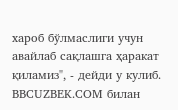хароб бўлмаслиги учун авайлаб сақлашга ҳаракат қиламиз", - дейди у кулиб.
BBCUZBEK.COM билан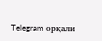Telegram орқали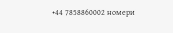+44 7858860002 номери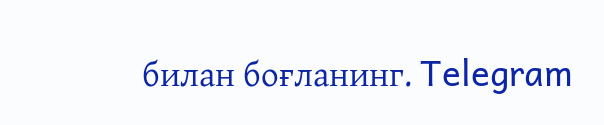билан боғланинг. Telegram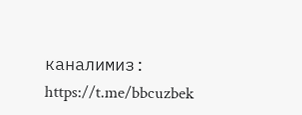каналимиз: https://t.me/bbcuzbek